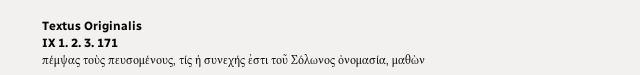Textus Originalis
IX 1. 2. 3. 171
πέμψας τοὺς πευσομένους, τίς ἡ συνεχής ἐστι τοῦ Σόλωνος ὀνομασία, μαθὼν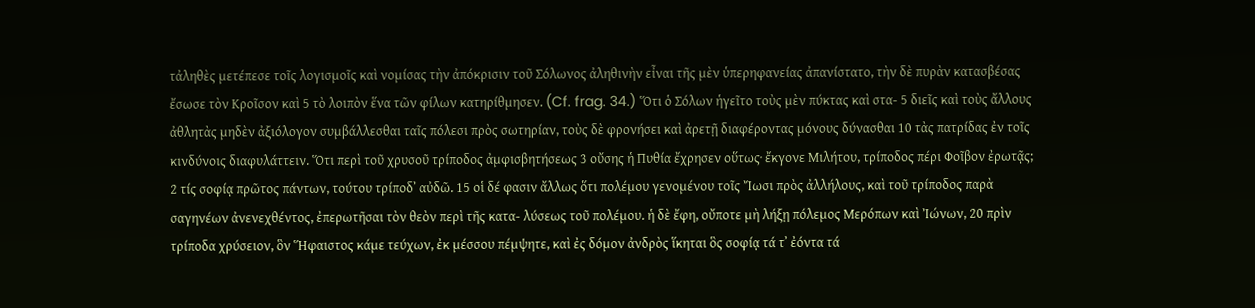τἀληθὲς μετέπεσε τοῖς λογισμοῖς καὶ νομίσας τὴν ἀπόκρισιν τοῦ Σόλωνος ἀληθινὴν εἶναι τῆς μὲν ὑπερηφανείας ἀπανίστατο, τὴν δὲ πυρὰν κατασβέσας ἔσωσε τὸν Κροῖσον καὶ 5 τὸ λοιπὸν ἕνα τῶν φίλων κατηρίθμησεν. (Cf. frag. 34.) Ὅτι ὁ Σόλων ἡγεῖτο τοὺς μὲν πύκτας καὶ στα- 5 διεῖς καὶ τοὺς ἄλλους ἀθλητὰς μηδὲν ἀξιόλογον συμβάλλεσθαι ταῖς πόλεσι πρὸς σωτηρίαν, τοὺς δὲ φρονήσει καὶ ἀρετῇ διαφέροντας μόνους δύνασθαι 10 τὰς πατρίδας ἐν τοῖς κινδύνοις διαφυλάττειν. Ὅτι περὶ τοῦ χρυσοῦ τρίποδος ἀμφισβητήσεως 3 οὔσης ἡ Πυθία ἔχρησεν οὕτως· ἔκγονε Μιλήτου, τρίποδος πέρι Φοῖβον ἐρωτᾷς; 2 τίς σοφίᾳ πρῶτος πάντων, τούτου τρίποδ᾿ αὐδῶ. 15 οἱ δέ φασιν ἄλλως ὅτι πολέμου γενομένου τοῖς Ἴωσι πρὸς ἀλλήλους, καὶ τοῦ τρίποδος παρὰ σαγηνέων ἀνενεχθέντος, ἐπερωτῆσαι τὸν θεὸν περὶ τῆς κατα- λύσεως τοῦ πολέμου. ἡ δὲ ἔφη, οὔποτε μὴ λήξῃ πόλεμος Μερόπων καὶ Ἰώνων, 20 πρὶν τρίποδα χρύσειον, ὃν Ἥφαιστος κάμε τεύχων, ἐκ μέσσου πέμψητε, καὶ ἐς δόμον ἀνδρὸς ἵκηται ὃς σοφίᾳ τά τ᾿ ἐόντα τά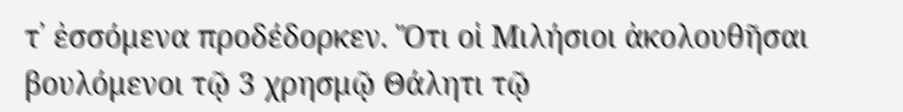τ᾿ ἐσσόμενα προδέδορκεν. Ὅτι οἱ Μιλήσιοι ἀκολουθῆσαι βουλόμενοι τῷ 3 χρησμῷ Θάλητι τῷ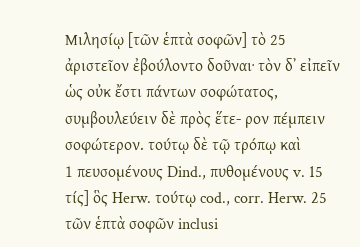Μιλησίῳ [τῶν ἑπτὰ σοφῶν] τὸ 25 ἀριστεῖον ἐβούλοντο δοῦναι· τὸν δ᾿ εἰπεῖν ὡς οὐκ ἔστι πάντων σοφώτατος, συμβουλεύειν δὲ πρὸς ἕτε- ρον πέμπειν σοφώτερον. τούτῳ δὲ τῷ τρόπῳ καὶ
1 πευσομένους Dind., πυθομένους v. 15 τίς] ὃς Herw. τούτῳ cod., corr. Herw. 25 τῶν ἑπτὰ σοφῶν inclusi